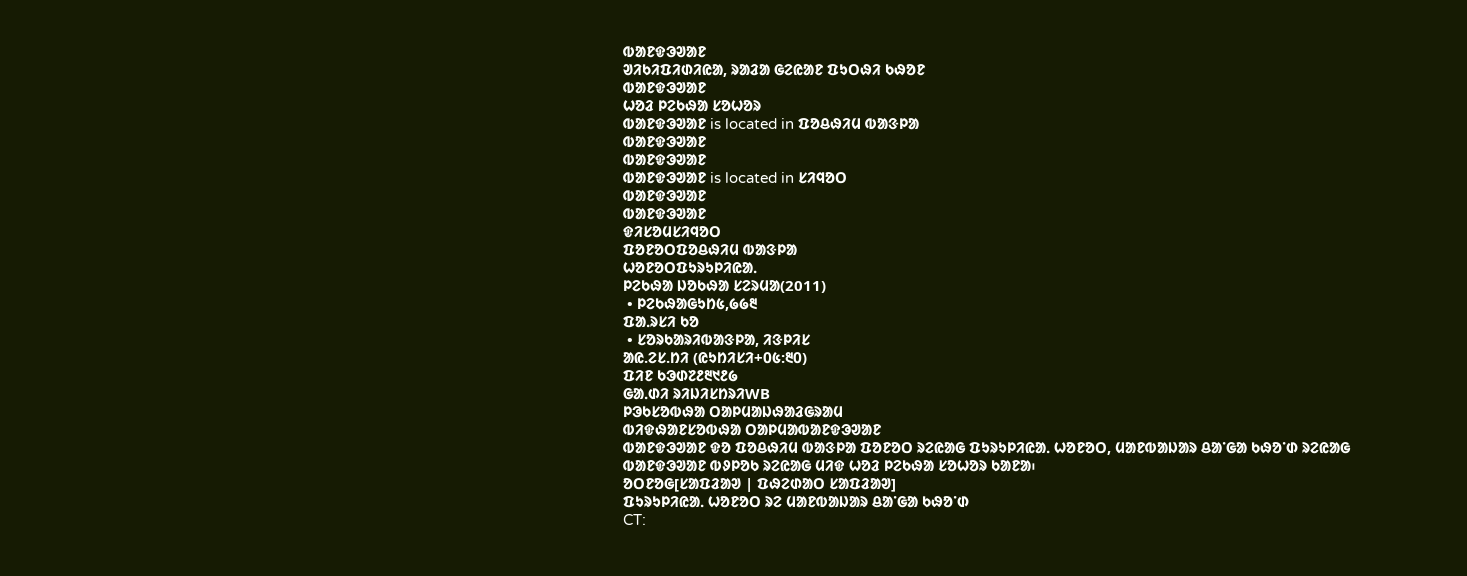ᱵᱟᱱᱫᱳᱣᱟᱱ
ᱣᱤᱠᱤᱯᱤᱰᱤᱭᱟ, ᱨᱟᱲᱟ ᱜᱮᱭᱟᱱ ᱯᱩᱛᱷᱤ ᱠᱷᱚᱱ
ᱵᱟᱱᱫᱳᱣᱟᱱ
ᱦᱚᱲ ᱞᱮᱠᱷᱟ ᱥᱚᱦᱚᱨ
ᱵᱟᱱᱫᱳᱣᱟᱱ is located in ᱯᱚᱪᱷᱤᱢ ᱵᱟᱝᱞᱟ
ᱵᱟᱱᱫᱳᱣᱟᱱ
ᱵᱟᱱᱫᱳᱣᱟᱱ
ᱵᱟᱱᱫᱳᱣᱟᱱ is located in ᱥᱤᱧᱚᱛ
ᱵᱟᱱᱫᱳᱣᱟᱱ
ᱵᱟᱱᱫᱳᱣᱟᱱ
ᱫᱤᱥᱚᱢᱥᱤᱧᱚᱛ
ᱯᱚᱱᱚᱛᱯᱚᱪᱷᱤᱢ ᱵᱟᱝᱞᱟ
ᱦᱚᱱᱚᱛᱯᱩᱨᱩᱞᱤᱭᱟᱹ
ᱞᱮᱠᱷᱟ ᱡᱚᱠᱷᱟ ᱥᱮᱨᱢᱟ(2011)
 • ᱞᱮᱠᱷᱟᱜᱩᱴ᱕,᱙᱙᱓
ᱯᱟᱹᱨᱥᱤ ᱠᱚ
 • ᱥᱚᱨᱠᱟᱨᱤᱵᱟᱝᱞᱟ, ᱤᱝᱞᱤᱥ
ᱟᱭ.ᱮᱥ.ᱴᱤ (ᱭᱩᱴᱤᱥᱤ+᱐᱕:᱓᱐)
ᱯᱤᱱ ᱠᱳᱰ᱗᱒᱓᱑᱒᱙
ᱜᱟᱹᱰᱤ ᱨᱤᱡᱤᱥᱴᱨᱤWB
ᱞᱳᱠᱥᱚᱵᱷᱟ ᱛᱟᱞᱢᱟᱡᱷᱟᱲᱜᱨᱟᱢ
ᱵᱤᱫᱷᱟᱱᱥᱚᱵᱷᱟ ᱛᱟᱞᱢᱟᱵᱟᱱᱫᱳᱣᱟᱱ
ᱵᱟᱱᱫᱳᱣᱟᱱ ᱫᱚ ᱯᱚᱪᱷᱤᱢ ᱵᱟᱝᱞᱟ ᱯᱚᱱᱚᱛ ᱨᱮᱭᱟᱜ ᱯᱩᱨᱩᱞᱤᱭᱟᱹ ᱦᱚᱱᱚᱛ, ᱢᱟᱱᱵᱟᱡᱟᱨ ᱪᱟᱸᱜᱟ ᱠᱷᱚᱸᱰ ᱨᱮᱭᱟᱜ ᱵᱟᱱᱫᱳᱣᱟᱱ ᱵᱽᱞᱚᱠ ᱨᱮᱭᱟᱜ ᱢᱤᱫ ᱦᱚᱲ ᱞᱮᱠᱷᱟ ᱥᱚᱦᱚᱨ ᱠᱟᱱᱟ᱾
ᱚᱛᱱᱚᱜ[ᱥᱟᱯᱲᱟᱣ | ᱯᱷᱮᱰᱟᱛ ᱥᱟᱯᱲᱟᱣ]
ᱯᱩᱨᱩᱞᱤᱭᱟᱹ ᱦᱚᱱᱚᱛ ᱨᱮ ᱢᱟᱱᱵᱟᱡᱟᱨ ᱪᱟᱸᱜᱟ ᱠᱷᱚᱸᱰ
CT: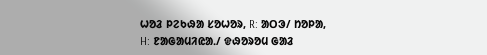ᱦᱚᱲ ᱞᱮᱠᱷᱟ ᱥᱚᱦᱚᱨ, R: ᱟᱛᱳ/ ᱴᱚᱞᱟ, H: ᱱᱟᱜᱟᱢᱤᱭᱟᱹ/ ᱫᱷᱚᱨᱚᱢ ᱜᱟᱲ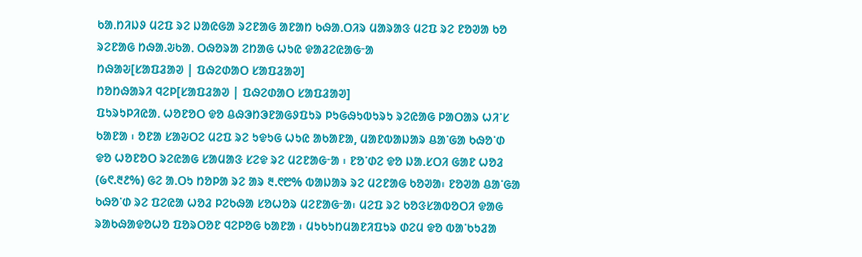ᱠᱟᱹᱴᱤᱡᱽ ᱢᱮᱯ ᱨᱮ ᱡᱟᱭᱜᱟ ᱨᱮᱱᱟᱜ ᱟᱱᱟᱴ ᱠᱷᱟᱹᱛᱤᱨ ᱢᱟᱨᱟᱝ ᱢᱮᱯ ᱨᱮ ᱱᱚᱣᱟ ᱠᱚ ᱨᱮᱱᱟᱜ ᱴᱷᱟᱹᱶᱠᱟᱹ ᱛᱷᱚᱨᱟ ᱮᱴᱟᱜ ᱦᱩᱭ ᱫᱟᱲᱮᱭᱟᱜᱼᱟ
ᱴᱷᱟᱶ[ᱥᱟᱯᱲᱟᱣ | ᱯᱷᱮᱰᱟᱛ ᱥᱟᱯᱲᱟᱣ]
ᱴᱚᱴᱷᱟᱨᱤ ᱧᱮᱞ[ᱥᱟᱯᱲᱟᱣ | ᱯᱷᱮᱰᱟᱛ ᱥᱟᱯᱲᱟᱣ]
ᱯᱩᱨᱩᱞᱤᱭᱟᱹ ᱦᱚᱱᱚᱛ ᱫᱚ ᱪᱷᱳᱴᱳᱱᱟᱜᱽᱯᱩᱨ ᱞᱩᱜᱷᱩᱵᱩᱨᱩ ᱨᱮᱭᱟᱜ ᱞᱟᱛᱟᱨ ᱦᱤᱸᱥ ᱠᱟᱱᱟ ᱾ ᱚᱱᱟ ᱥᱟᱶᱛᱮ ᱢᱮᱯ ᱨᱮ ᱩᱫᱩᱜ ᱦᱩᱭ ᱟᱠᱟᱱᱟ, ᱢᱟᱱᱵᱟᱡᱟᱨ ᱪᱟᱸᱜᱟ ᱠᱷᱚᱸᱰ ᱫᱚ ᱦᱚᱱᱚᱛ ᱨᱮᱭᱟᱜ ᱥᱟᱢᱟᱝ ᱥᱮᱫ ᱨᱮ ᱢᱮᱱᱟᱜᱼᱟ ᱾ ᱱᱚᱸᱰᱮ ᱫᱚ ᱡᱟᱹᱥᱛᱤ ᱜᱟᱱ ᱦᱚᱲ (᱙᱖.᱓᱒%) ᱜᱮ ᱟᱹᱛᱩ ᱴᱚᱞᱟ ᱨᱮ ᱟᱨ ᱓.᱖᱘% ᱵᱟᱡᱟᱨ ᱨᱮ ᱢᱮᱱᱟᱜ ᱠᱚᱣᱟ᱾ ᱱᱚᱣᱟ ᱪᱟᱸᱜᱟ ᱠᱷᱚᱸᱰ ᱨᱮ ᱯᱮᱭᱟ ᱦᱚᱲ ᱞᱮᱠᱷᱟ ᱥᱚᱦᱚᱨ ᱢᱮᱱᱟᱜᱼᱟ᱾ ᱢᱮᱯ ᱨᱮ ᱠᱚᱝᱥᱟᱵᱚᱛᱤ ᱫᱟᱜ ᱨᱟᱠᱷᱟᱫᱚᱦᱚ ᱯᱚᱨᱛᱚᱱ ᱧᱮᱞᱚᱜ ᱠᱟᱱᱟ ᱾ ᱢᱩᱠᱩᱴᱢᱟᱱᱤᱯᱩᱨ ᱰᱮᱢ ᱫᱚ ᱵᱟᱸᱠᱩᱲᱟ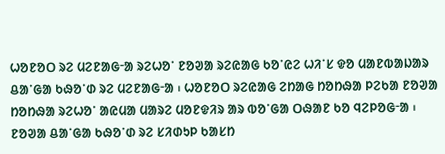ᱦᱚᱱᱚᱛ ᱨᱮ ᱢᱮᱱᱟᱜᱼᱟ ᱨᱮᱦᱚᱸ ᱱᱚᱣᱟ ᱨᱮᱭᱟᱜ ᱠᱚᱸᱭᱮ ᱦᱤᱸᱥ ᱫᱚ ᱢᱟᱱᱵᱟᱡᱟᱨ ᱪᱟᱸᱜᱟ ᱠᱷᱚᱸᱰ ᱨᱮ ᱢᱮᱱᱟᱜᱼᱟ ᱾ ᱦᱚᱱᱚᱛ ᱨᱮᱭᱟᱜ ᱮᱴᱟᱜ ᱴᱚᱴᱷᱟ ᱞᱮᱠᱟ ᱱᱚᱣᱟ ᱴᱚᱴᱷᱟ ᱨᱮᱦᱚᱸ ᱟᱭᱢᱟ ᱢᱟᱨᱮ ᱢᱚᱱᱫᱤᱨ ᱟᱨ ᱵᱚᱸᱜᱟ ᱛᱷᱟᱱ ᱠᱚ ᱧᱮᱞᱚᱜᱼᱟ ᱾ ᱱᱚᱣᱟ ᱪᱟᱸᱜᱟ ᱠᱷᱚᱸᱰ ᱨᱮ ᱥᱤᱰᱩᱞ ᱠᱟᱥᱴ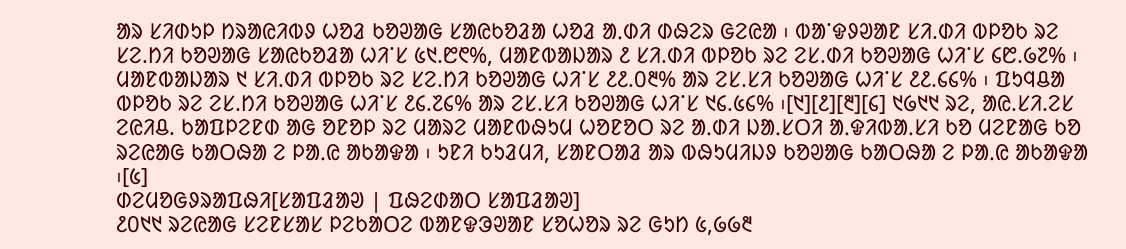ᱟᱨ ᱥᱤᱰᱩᱞ ᱴᱨᱟᱭᱤᱵᱽ ᱦᱚᱲ ᱠᱚᱣᱟᱜ ᱥᱟᱭᱠᱚᱲᱟ ᱦᱚᱲ ᱟᱹᱰᱤ ᱰᱷᱮᱨ ᱜᱮᱭᱟ ᱾ ᱵᱟᱸᱫᱽᱣᱟᱱ ᱥᱤ.ᱰᱤ ᱵᱞᱚᱠ ᱨᱮ ᱥᱮ.ᱴᱤ ᱠᱚᱣᱟᱜ ᱥᱟᱭᱠᱚᱲᱟ ᱦᱤᱸᱥ ᱕᱑.᱘᱖%, ᱢᱟᱱᱵᱟᱡᱟᱨ ᱒ ᱥᱤ.ᱰᱤ ᱵᱞᱚᱠ ᱨᱮ ᱮᱥ.ᱰᱤ ᱠᱚᱣᱟᱜ ᱦᱤᱸᱥ ᱔᱘.᱙᱗% ᱾ ᱢᱟᱱᱵᱟᱡᱟᱨ ᱑ ᱥᱤ.ᱰᱤ ᱵᱞᱚᱠ ᱨᱮ ᱥᱮ.ᱴᱤ ᱠᱚᱣᱟᱜ ᱦᱤᱸᱥ ᱒᱒.᱐᱓% ᱟᱨ ᱮᱥ.ᱥᱤ ᱠᱚᱣᱟᱜ ᱦᱤᱸᱥ ᱒᱒.᱔᱔% ᱾ ᱯᱩᱧᱪᱟ ᱵᱞᱚᱠ ᱨᱮ ᱮᱥ.ᱴᱤ ᱠᱚᱣᱟᱜ ᱦᱤᱸᱥ ᱒᱔.᱗᱔% ᱟᱨ ᱮᱥ.ᱥᱤ ᱠᱚᱣᱟᱜ ᱦᱤᱸᱥ ᱑᱔.᱕᱔% ᱾[᱑][᱒][᱓][᱔] ᱑᱙᱑᱑ ᱨᱮ, ᱟᱭ.ᱥᱤ.ᱮᱥ ᱮᱭᱤᱪ. ᱠᱟᱯᱞᱮᱱᱰ ᱟᱜ ᱚᱱᱚᱞ ᱨᱮ ᱢᱟᱨᱮ ᱢᱟᱱᱵᱷᱩᱢ ᱦᱚᱱᱚᱛ ᱨᱮ ᱟᱹᱰᱤ ᱡᱟᱹᱥᱛᱤ ᱟᱹᱫᱤᱵᱟᱹᱥᱤ ᱠᱚ ᱢᱮᱱᱟᱜ ᱠᱚ ᱨᱮᱭᱟᱜ ᱠᱟᱛᱷᱟ ᱮ ᱞᱟᱹᱭ ᱟᱠᱟᱫᱟ ᱾ ᱩᱱᱤ ᱠᱩᱲᱢᱤ, ᱥᱟᱱᱛᱟᱲ ᱟᱨ ᱵᱷᱩᱢᱤᱡᱽ ᱠᱚᱣᱟᱜ ᱠᱟᱛᱷᱟ ᱮ ᱞᱟᱹᱭ ᱟᱠᱟᱫᱟ ᱾[᱕]
ᱰᱮᱢᱚᱜᱽᱨᱟᱯᱷᱤ[ᱥᱟᱯᱲᱟᱣ | ᱯᱷᱮᱰᱟᱛ ᱥᱟᱯᱲᱟᱣ]
᱒᱐᱑᱑ ᱨᱮᱭᱟᱜ ᱥᱮᱱᱥᱟᱥ ᱞᱮᱠᱟᱛᱮ ᱵᱟᱱᱫᱳᱣᱟᱱ ᱥᱚᱦᱚᱨ ᱨᱮ ᱜᱩᱴ ᱕,᱙᱙᱓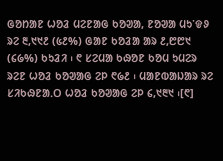ᱜᱚᱴᱟᱱ ᱦᱚᱲ ᱢᱮᱱᱟᱜ ᱠᱚᱣᱟ, ᱱᱚᱣᱟ ᱢᱩᱸᱫᱽ ᱨᱮ ᱓,᱑᱑᱒ (᱕᱒%) ᱜᱟᱱ ᱠᱚᱲᱟ ᱟᱨ ᱒,᱘᱘᱑ (᱔᱙%) ᱠᱩᱲᱤ ᱾ ᱖ ᱥᱮᱢᱟ ᱠᱷᱚᱱ ᱠᱚᱢ ᱩᱢᱮᱨ ᱨᱮᱱ ᱦᱚᱲ ᱠᱚᱣᱟᱜ ᱮᱞ ᱖᱙᱒ ᱾ ᱢᱟᱱᱵᱟᱡᱟᱨ ᱨᱮ ᱥᱤᱠᱷᱱᱟᱹᱛ ᱦᱚᱲ ᱠᱚᱣᱟᱜ ᱮᱞ ᱔,᱑᱓᱑ ᱾[᱖]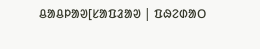ᱪᱟᱪᱞᱟᱣ[ᱥᱟᱯᱲᱟᱣ | ᱯᱷᱮᱰᱟᱛ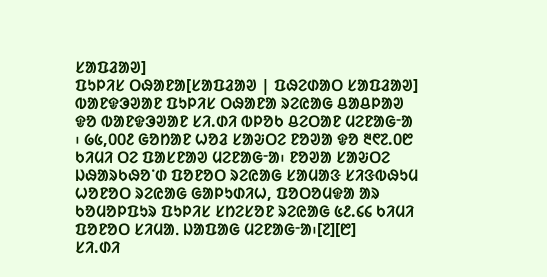ᱥᱟᱯᱲᱟᱣ]
ᱯᱩᱞᱤᱥ ᱛᱷᱟᱱᱟ[ᱥᱟᱯᱲᱟᱣ | ᱯᱷᱮᱰᱟᱛ ᱥᱟᱯᱲᱟᱣ]
ᱵᱟᱱᱫᱳᱣᱟᱱ ᱯᱩᱞᱤᱥ ᱛᱷᱟᱱᱟ ᱨᱮᱭᱟᱜ ᱪᱟᱪᱞᱟᱣ ᱫᱚ ᱵᱟᱱᱫᱳᱣᱟᱱ ᱥᱤ.ᱰᱤ ᱵᱞᱚᱠ ᱪᱮᱛᱟᱱ ᱢᱮᱱᱟᱜᱼᱟ ᱾ ᱙᱕,᱐᱐᱒ ᱜᱚᱴᱟᱱ ᱦᱚᱲ ᱥᱟᱶᱛᱮ ᱱᱚᱣᱟ ᱫᱚ ᱓᱖᱗.᱐᱘ ᱠᱤᱢᱤ ᱛᱮ ᱯᱟᱥᱱᱟᱣ ᱢᱮᱱᱟᱜᱼᱟ᱾ ᱱᱚᱣᱟ ᱥᱟᱶᱛᱮ ᱡᱷᱟᱨᱠᱷᱚᱸᱰ ᱯᱚᱱᱚᱛ ᱨᱮᱭᱟᱜ ᱥᱟᱢᱟᱝ ᱥᱤᱝᱵᱷᱩᱢ ᱦᱚᱱᱚᱛ ᱨᱮᱭᱟᱜ ᱜᱟᱞᱩᱰᱤᱦ, ᱯᱚᱛᱚᱢᱫᱟ ᱟᱨ ᱠᱚᱢᱚᱞᱯᱩᱨ ᱯᱩᱞᱤᱥ ᱥᱴᱮᱥᱚᱱ ᱨᱮᱭᱟᱜ ᱕᱒.᱔᱔ ᱠᱤᱢᱤ ᱯᱚᱱᱚᱛ ᱥᱤᱢᱟᱹ ᱡᱟᱯᱟᱜ ᱢᱮᱱᱟᱜᱼᱟ᱾[᱗][᱘]
ᱥᱤ.ᱰᱤ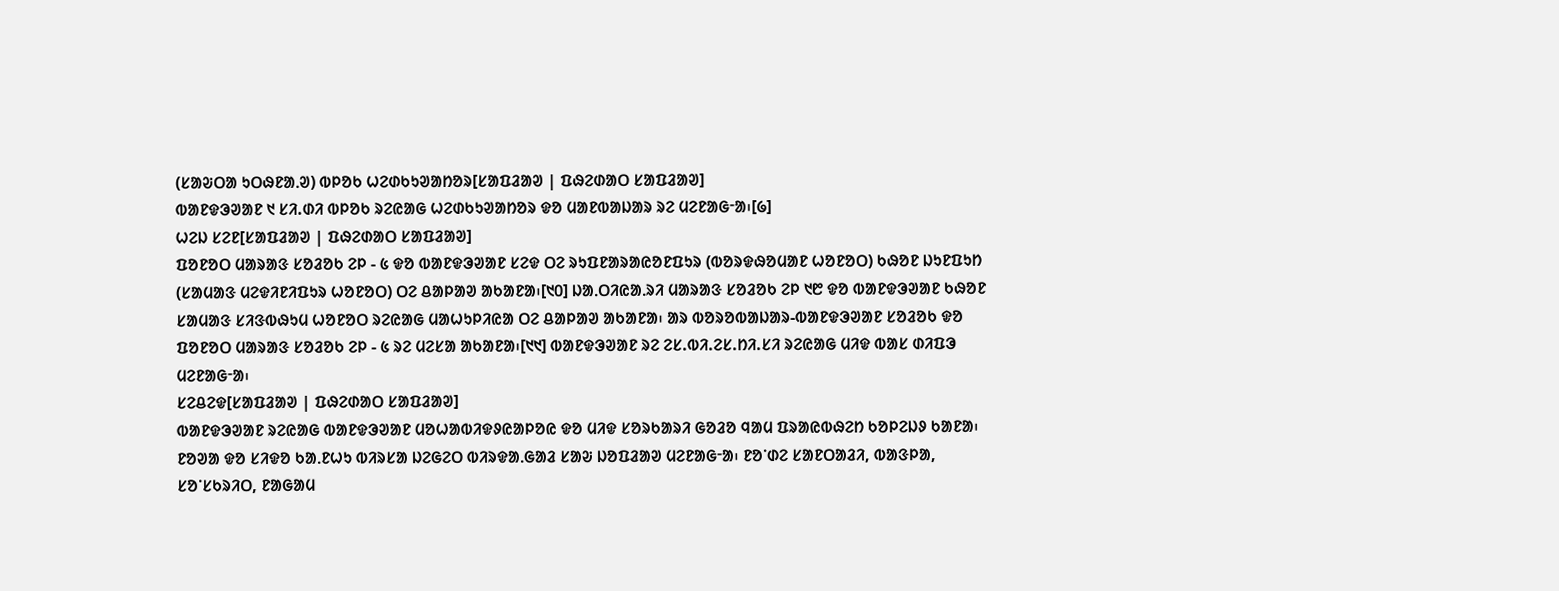(ᱥᱟᱶᱛᱟ ᱩᱛᱷᱱᱟᱹᱣ) ᱵᱞᱚᱠ ᱦᱮᱰᱠᱩᱣᱟᱴᱚᱨ[ᱥᱟᱯᱲᱟᱣ | ᱯᱷᱮᱰᱟᱛ ᱥᱟᱯᱲᱟᱣ]
ᱵᱟᱱᱫᱳᱣᱟᱱ ᱑ ᱥᱤ.ᱰᱤ ᱵᱞᱚᱠ ᱨᱮᱭᱟᱜ ᱦᱮᱰᱠᱩᱣᱟᱴᱚᱨ ᱫᱚ ᱢᱟᱱᱵᱟᱡᱟᱨ ᱨᱮ ᱢᱮᱱᱟᱜᱼᱟ᱾[᱙]
ᱦᱮᱡ ᱥᱮᱱ[ᱥᱟᱯᱲᱟᱣ | ᱯᱷᱮᱰᱟᱛ ᱥᱟᱯᱲᱟᱣ]
ᱯᱚᱱᱚᱛ ᱢᱟᱨᱟᱝ ᱥᱚᱲᱚᱠ ᱮᱞ - ᱕ ᱫᱚ ᱵᱟᱱᱫᱳᱣᱟᱱ ᱥᱮᱫ ᱛᱮ ᱨᱩᱯᱱᱟᱨᱟᱭᱚᱱᱯᱩᱨ (ᱵᱚᱨᱫᱷᱚᱢᱟᱱ ᱦᱚᱱᱚᱛ) ᱠᱷᱚᱱ ᱡᱩᱱᱯᱩᱴ (ᱥᱟᱢᱟᱝ ᱢᱮᱫᱤᱱᱤᱯᱩᱨ ᱦᱚᱱᱚᱛ) ᱛᱮ ᱪᱟᱞᱟᱣ ᱟᱠᱟᱱᱟ᱾[᱑᱐] ᱡᱟᱹᱛᱤᱭᱟᱹᱨᱤ ᱢᱟᱨᱟᱝ ᱥᱚᱲᱚᱠ ᱮᱞ ᱑᱘ ᱫᱚ ᱵᱟᱱᱫᱳᱣᱟᱱ ᱠᱷᱚᱱ ᱥᱟᱢᱟᱝ ᱥᱤᱝᱵᱷᱩᱢ ᱦᱚᱱᱚᱛ ᱨᱮᱭᱟᱜ ᱢᱟᱦᱩᱞᱤᱭᱟ ᱛᱮ ᱪᱟᱞᱟᱣ ᱟᱠᱟᱱᱟ᱾ ᱟᱨ ᱵᱚᱨᱚᱵᱟᱡᱟᱨ-ᱵᱟᱱᱫᱳᱣᱟᱱ ᱥᱚᱲᱚᱠ ᱫᱚ ᱯᱚᱱᱚᱛ ᱢᱟᱨᱟᱝ ᱥᱚᱲᱚᱠ ᱮᱞ - ᱕ ᱨᱮ ᱢᱮᱥᱟ ᱟᱠᱟᱱᱟ᱾[᱑᱑] ᱵᱟᱱᱫᱳᱣᱟᱱ ᱨᱮ ᱮᱥ.ᱵᱤ.ᱮᱥ.ᱴᱤ.ᱥᱤ ᱨᱮᱭᱟᱜ ᱢᱤᱫ ᱵᱟᱥ ᱰᱤᱯᱳ ᱢᱮᱱᱟᱜᱼᱟ᱾
ᱥᱮᱪᱮᱫ[ᱥᱟᱯᱲᱟᱣ | ᱯᱷᱮᱰᱟᱛ ᱥᱟᱯᱲᱟᱣ]
ᱵᱟᱱᱫᱳᱣᱟᱱ ᱨᱮᱭᱟᱜ ᱵᱟᱱᱫᱳᱣᱟᱱ ᱢᱚᱦᱟᱵᱤᱫᱽᱭᱟᱞᱚᱭ ᱫᱚ ᱢᱤᱫ ᱥᱚᱨᱠᱟᱨᱤ ᱜᱚᱲᱚ ᱧᱟᱢ ᱯᱨᱟᱭᱵᱷᱮᱴ ᱠᱚᱞᱮᱡᱽ ᱠᱟᱱᱟ᱾ ᱱᱚᱣᱟ ᱫᱚ ᱥᱤᱫᱚ ᱠᱟᱹᱱᱦᱩ ᱵᱤᱨᱥᱟ ᱡᱮᱜᱮᱛ ᱵᱤᱨᱫᱟᱹᱜᱟᱲ ᱥᱟᱶ ᱡᱚᱯᱲᱟᱣ ᱢᱮᱱᱟᱜᱼᱟ᱾ ᱱᱚᱸᱰᱮ ᱥᱟᱱᱛᱟᱲᱤ, ᱵᱟᱝᱞᱟ, ᱥᱚᱸᱥᱠᱨᱤᱛ, ᱱᱟᱜᱟᱢ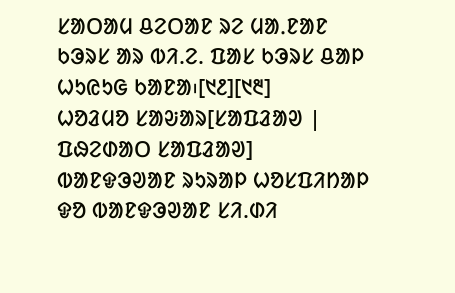ᱥᱟᱛᱟᱢ ᱪᱮᱛᱟᱱ ᱨᱮ ᱢᱟᱹᱱᱟᱱ ᱠᱳᱨᱥ ᱟᱨ ᱵᱤ.ᱮ. ᱯᱟᱥ ᱠᱳᱨᱥ ᱪᱟᱞ ᱦᱩᱭᱩᱜ ᱠᱟᱱᱟ᱾[᱑᱒][᱑᱓]
ᱦᱚᱲᱢᱚ ᱥᱟᱶᱟᱨ[ᱥᱟᱯᱲᱟᱣ | ᱯᱷᱮᱰᱟᱛ ᱥᱟᱯᱲᱟᱣ]
ᱵᱟᱱᱫᱳᱣᱟᱱ ᱨᱩᱨᱟᱞ ᱦᱚᱥᱯᱤᱴᱟᱞ ᱫᱚ ᱵᱟᱱᱫᱳᱣᱟᱱ ᱥᱤ.ᱰᱤ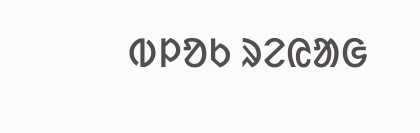ᱵᱞᱚᱠ ᱨᱮᱭᱟᱜ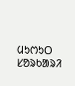ᱢᱩᱬᱩᱛ ᱥᱚᱨᱠᱟᱨᱤ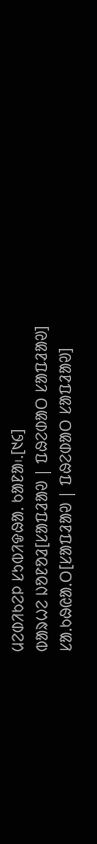ᱢᱮᱰᱤᱠᱮᱞ ᱥᱩᱵᱤᱫᱷᱟᱹ ᱠᱟᱱᱟ᱾.[᱑᱔]
ᱵᱟᱨᱦᱮ ᱡᱚᱱᱚᱲ[ᱥᱟᱯᱲᱟᱣ | ᱯᱷᱮᱰᱟᱛ ᱥᱟᱯᱲᱟᱣ]
ᱥᱟᱹᱠᱷᱭᱟᱹᱛ[ᱥᱟᱯᱲᱟᱣ | ᱯᱷᱮᱰᱟᱛ ᱥᱟᱯᱲᱟᱣ]